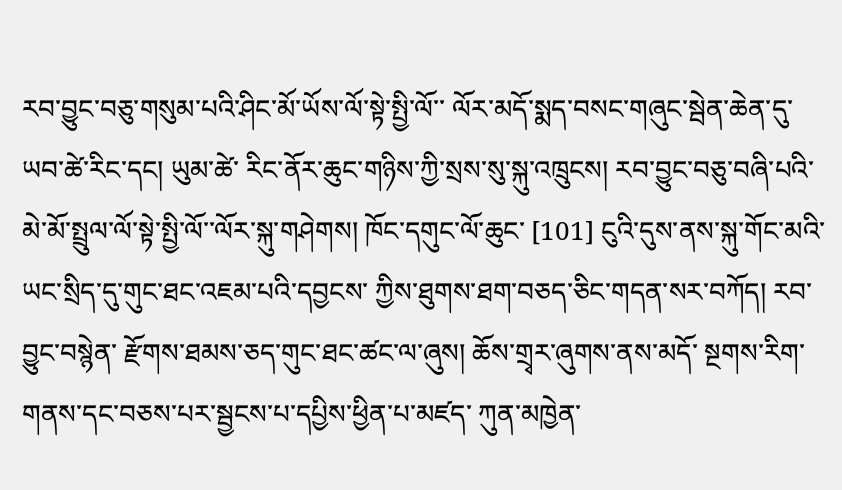རབ་བྱུང་བཅུ་གསུམ་པའི་ཤིང་མོ་ཡོས་ལོ་སྟེ་སྤྱི་ལོ་་ ལོར་མདོ་སྨད་བསང་གཞུང་སྦེན་ཆེན་དུ་ཡབ་ཚེ་རིང་དང། ཡུམ་ཚེ་ རིང་ནོར་ཆུང་གཉིས་ཀྱི་སྲས་སུ་སྐུ་འཁྲུངས། རབ་བྱུང་བཅུ་བཞི་པའི་ མེ་མོ་སྤྲུལ་ལོ་སྟེ་སྤྱི་ལོ་་ལོར་སྐུ་གཤེགས། ཁོང་དགུང་ལོ་ཆུང་ [101] ངུའི་དུས་ནས་སྐུ་གོང་མའི་ཡང་སྲིད་དུ་གུང་ཐང་འཇམ་པའི་དབྱངས་ ཀྱིས་ཐུགས་ཐག་བཅད་ཅིང་གདན་སར་བཀོད། རབ་བྱུང་བསྙེན་ རྫོགས་ཐམས་ཅད་གུང་ཐང་ཚང་ལ་ཞུས། ཆོས་གྲྭར་ཞུགས་ནས་མདོ་ སྔགས་རིག་གནས་དང་བཅས་པར་སྦྱངས་པ་དཔྱིས་ཕྱིན་པ་མཛད་ ཀུན་མཁྱེན་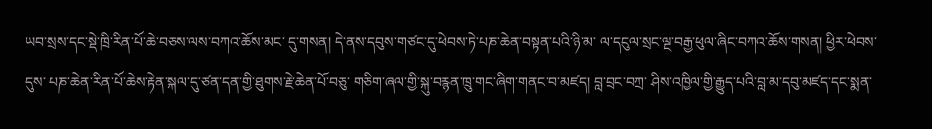ཡབ་སྲས་དང་སྡེ་ཁྲི་རིན་པོ་ཆེ་བཅས་ལས་བཀའ་ཆོས་མང་ དུ་གསན། དེ་ནས་དབུས་གཙང་དུ་ཕེབས་ཏེ་པཎ་ཆེན་བསྟན་པའི་ཉི་མ་ ལ་དངུལ་སྲང་ལྔ་བརྒྱ་ཕུལ་ཞིང་བཀའ་ཆོས་གསན། ཕྱིར་ཕེབས་དུས་ པཎ་ཆེན་རིན་པོ་ཆེས་རྟེན་སྐལ་དུ་ཙན་དན་གྱི་ཐུགས་རྗེ་ཆེན་པོ་བཅུ་ གཅིག་ཞལ་གྱི་སྐུ་བརྙན་ཁྲུ་གང་ཞིག་གནང་བ་མཛད། བླ་བྲང་བཀྲ་ ཤིས་འཁྱིལ་གྱི་རྒྱུད་པའི་བླ་མ་དབུ་མཛད་དང་སྨན་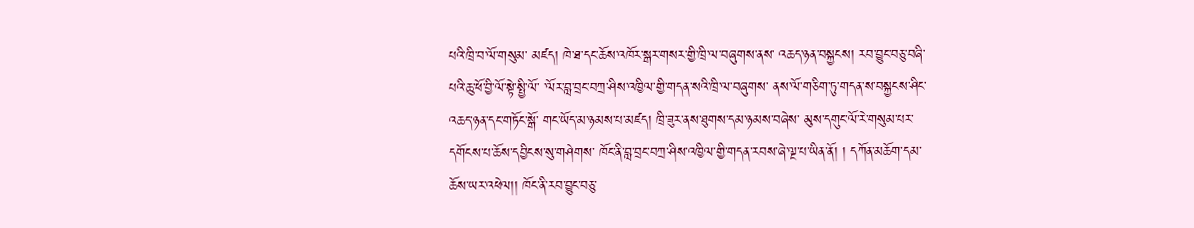པའི་ཁྲི་བ་ལོ་གསུམ་ མཛད། ཁེ་ཐ་དང་ཆོས་འཁོར་སྒར་གསར་གྱི་ཁྲི་ལ་བཞུགས་ནས་ འཆད་ཉན་བསྐྱངས། རབ་བྱུང་བཅུ་བཞི་པའི་ཆུ་ཕོ་བྱི་ལོ་སྟེ་སྤྱི་ལོ་ ་ལོར་བླ་བྲང་བཀྲ་ཤིས་འཁྱིལ་གྱི་གདན་སའི་ཁྲི་ལ་བཞུགས་ ནས་ལོ་གཅིག་ཏུ་གདན་ས་བསྐྱངས་ཤིང་འཆད་ཉན་དང་གཏོང་སྒོ་ གང་ཡོད་མ་ཉམས་པ་མཛད། ཁྲི་ཟུར་ནས་ཐུགས་དམ་ཉམས་བཞེས་ མུས་དགུང་ལོ་རེ་གསུམ་པར་དགོངས་པ་ཆོས་དབྱིངས་སུ་གཤེགས་ ཁོང་ནི་བླ་བྲང་བཀྲ་ཤིས་འཁྱིལ་གྱི་གདན་རབས་ཞེ་ལྔ་པ་ཡིན་ནོ། ། དཀོན་མཆོག་དམ་ཆོས་ཡར་འཕེལ།། ཁོང་ནི་རབ་བྱུང་བཅུ་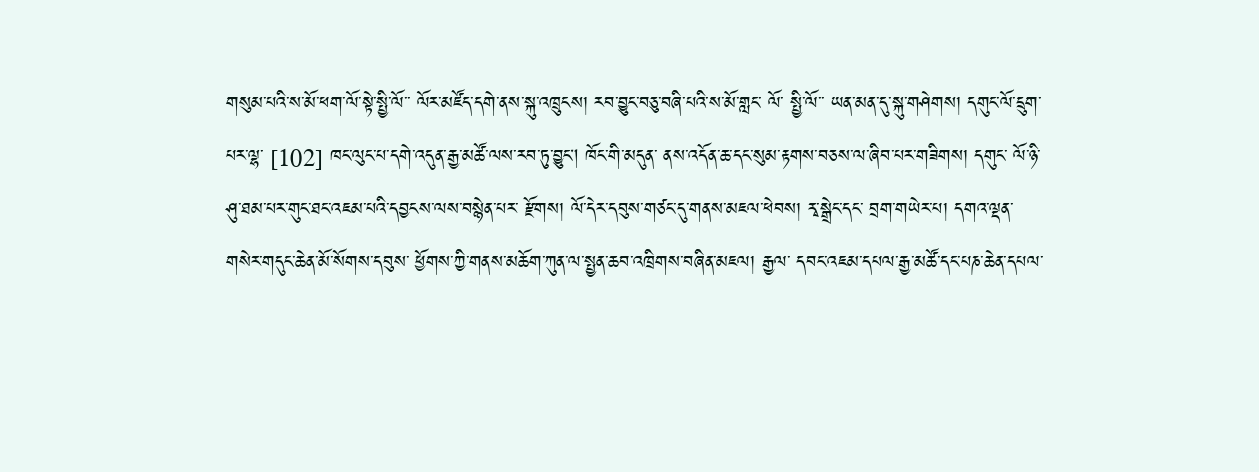གསུམ་པའི་ས་མོ་ཕག་ལོ་སྟེ་སྤྱི་ལོ་་ ལོར་མཛོད་དགེ་ནས་སྐུ་འཁྲུངས། རབ་བྱུང་བཅུ་བཞི་པའི་ས་མོ་གླང་ ལོ་ སྤྱི་ལོ་་ ཡན་མན་དུ་སྐུ་གཤེགས། དགུང་ལོ་དྲུག་པར་ལྷ་ [102] ཁང་ལུང་པ་དགེ་འདུན་རྒྱ་མཚོ་ལས་རབ་ཏུ་བྱུང། ཁོང་གི་མདུན་ ནས་འདོན་ཆ་དང་སུམ་རྟགས་བཅས་ལ་ཞིབ་པར་གཟིགས། དགུང་ ལོ་ཉི་ཤུ་ཐམ་པར་གུང་ཐང་འཇམ་པའི་དབྱངས་ལས་བསྙེན་པར་ རྫོགས། ལོ་དེར་དབུས་གཙང་དུ་གནས་མཇལ་ཕེབས། རྭ་སྒྲེང་དང་ བྲག་གཡེར་པ། དགའ་ལྡན་གསེར་གདུང་ཆེན་མོ་སོགས་དབུས་ ཕྱོགས་ཀྱི་གནས་མཆོག་ཀུན་ལ་སྤྱན་ཆབ་འཁྲིགས་བཞིན་མཇལ། རྒྱལ་ དབང་འཇམ་དཔལ་རྒྱ་མཚོ་དང་པཎ་ཆེན་དཔལ་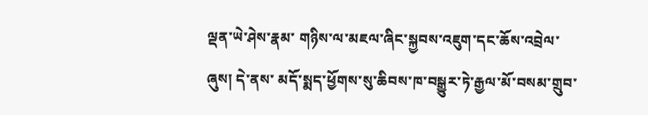ལྡན་ཡེ་ཤེས་རྣམ་ གཉིས་ལ་མཇལ་ཞིང་སྐྱབས་འཇུག་དང་ཆོས་འབྲེལ་ཞུས། དེ་ནས་ མདོ་སྨད་ཕྱོགས་སུ་ཆིབས་ཁ་བསྒྱུར་ཏེ་རྒྱལ་མོ་བསམ་གྲུབ་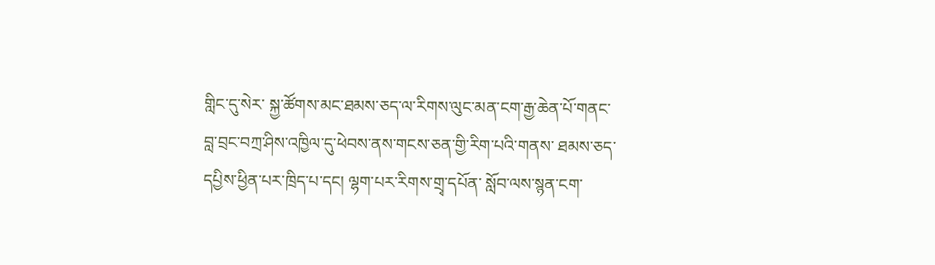གླིང་དུ་སེར་ སྐྱ་ཚོགས་མང་ཐམས་ཅད་ལ་རིགས་ལུང་མན་ངག་རྒྱ་ཆེན་པོ་གནང་ བླ་བྲང་བཀྲ་ཤིས་འཁྱིལ་དུ་ཕེབས་ནས་གངས་ཅན་གྱི་རིག་པའི་གནས་ ཐམས་ཅད་དཔྱིས་ཕྱིན་པར་ཁྲིད་པ་དང། ལྷག་པར་རིགས་གྲྭ་དཔོན་ སློབ་ལས་སྙན་ངག་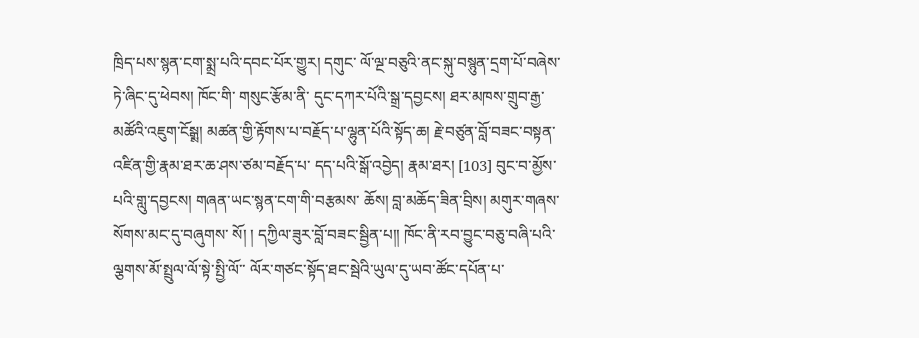ཁྲིད་པས་སྙན་ངག་སྨྲ་པའི་དབང་པོར་གྱུར། དགུང་ ལོ་ལྔ་བཅུའི་ནང་སྐུ་བསྙུན་དྲག་པོ་བཞེས་ཏེ་ཞིང་དུ་ཕེབས། ཁོང་གི་ གསུང་རྩོམ་ནི་ དུང་དཀར་པོའི་སྒྲ་དབྱངས། ཐར་མཁས་གྲུབ་རྒྱ་མཚོའི་འཇུག་ངོསྒྶ། མཚན་གྱི་རྟོགས་པ་བརྗོད་པ་ལྷུན་པོའི་སྟོད་ཆ། རྗེ་བཙུན་བློ་བཟང་བསྟན་འཛིན་གྱི་རྣམ་ཐར་ཆ་ཤས་ཙམ་བརྗོད་པ་ དད་པའི་སྒོ་འབྱེད། རྣམ་ཐར། [103] བུང་བ་མྱོས་པའི་གླུ་དབྱངས། གཞན་ཡང་སྙན་ངག་གི་བརྩམས་ ཆོས། བླ་མཆོད་ཟིན་བྲིས། མགུར་གཞས་སོགས་མང་དུ་བཞུགས་ སོ། ། དཀྱིལ་ཟུར་བློ་བཟང་སྦྱིན་པ།། ཁོང་ནི་རབ་བྱུང་བཅུ་བཞི་པའི་ལྕགས་མོ་སྤྲུལ་ལོ་སྟེ་སྤྱི་ལོ་་ ལོར་གཙང་སྟོད་ཐང་སྦེའི་ཡུལ་དུ་ཡབ་ཚོང་དཔོན་པ་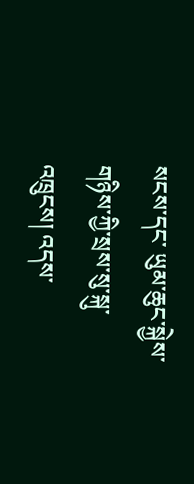སངས་དང་ ཡུམ་ཆུང་སྐྱེས་གཉིས་ཀྱི་སྲས་སུ་སྐུ་འཁྲུངས། འདས་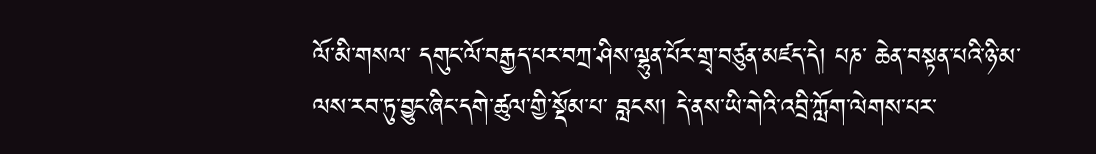ལོ་མི་གསལ་ དགུང་ལོ་བརྒྱད་པར་བཀྲ་ཤིས་ལྷུན་པོར་གྲྭ་བཙུན་མཛད་དེ། པཎ་ ཆེན་བསྟན་པའི་ཉི་མ་ལས་རབ་ཏུ་བྱུང་ཞིང་དགེ་ཚུལ་གྱི་སྡོམ་པ་ བླངས། དེ་ནས་ཡི་གེའི་འབྲི་ཀློག་ལེགས་པར་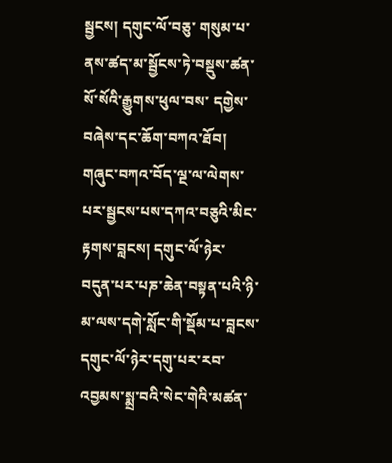སྦྱངས། དགུང་ལོ་བཅུ་ གསུམ་པ་ནས་ཚད་མ་སྦྱོངས་ཏེ་བསྡུས་ཚན་སོ་སོའི་རྒྱུགས་ཕུལ་བས་ དགྱེས་བཞེས་དང་ཆོག་བཀའ་ཐོབ། གཞུང་བཀའ་བོད་ལྔ་ལ་ལེགས་ པར་སྦྱངས་པས་དཀའ་བཅུའི་མིང་རྟགས་བླངས། དགུང་ལོ་ཉེར་ བདུན་པར་པཎ་ཆེན་བསྟན་པའི་ཉི་མ་ལས་དགེ་སློང་གི་སྡོམ་པ་བླངས་ དགུང་ལོ་ཉེར་དགུ་པར་རབ་འབྱམས་སྨྲ་བའི་སེང་གེའི་མཚན་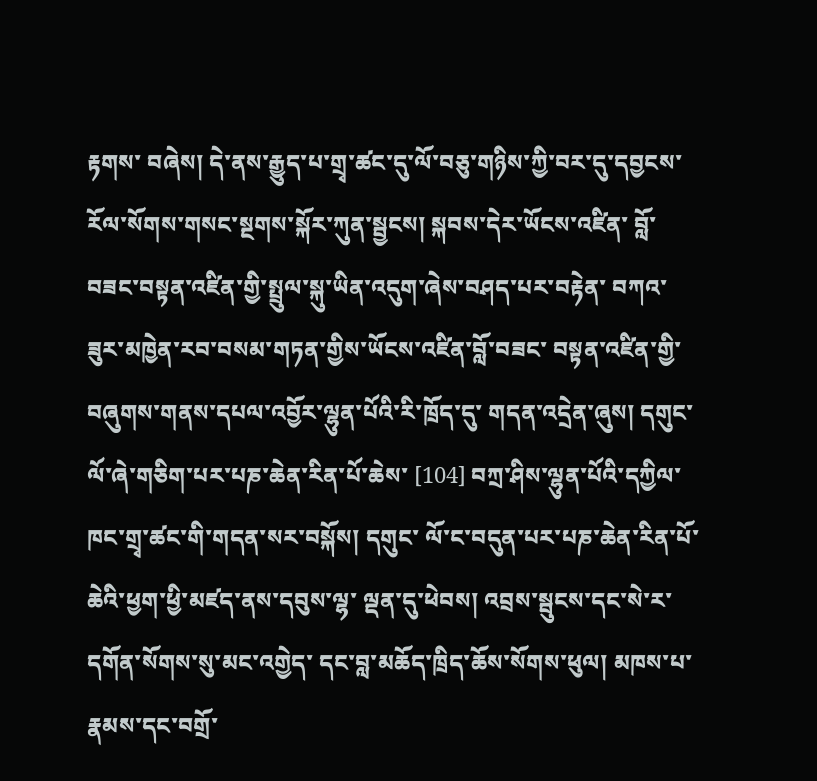རྟགས་ བཞེས། དེ་ནས་རྒྱུད་པ་གྲྭ་ཚང་དུ་ལོ་བཅུ་གཉིས་ཀྱི་བར་དུ་དབྱངས་ རོལ་སོགས་གསང་སྔགས་སྐོར་ཀུན་སྦྱངས། སྐབས་དེར་ཡོངས་འཛིན་ བློ་བཟང་བསྟན་འཛིན་གྱི་སྤྲུལ་སྐུ་ཡིན་འདུག་ཞེས་བཤད་པར་བརྟེན་ བཀའ་ཟུར་མཁྱེན་རབ་བསམ་གཏན་གྱིས་ཡོངས་འཛིན་བློ་བཟང་ བསྟན་འཛིན་གྱི་བཞུགས་གནས་དཔལ་འབྱོར་ལྷུན་པོའི་རི་ཁྲོད་དུ་ གདན་འདྲེན་ཞུས། དགུང་ལོ་ཞེ་གཅིག་པར་པཎ་ཆེན་རིན་པོ་ཆེས་ [104] བཀྲ་ཤིས་ལྷུན་པོའི་དཀྱིལ་ཁང་གྲྭ་ཚང་གི་གདན་སར་བསྐོས། དགུང་ ལོ་ང་བདུན་པར་པཎ་ཆེན་རིན་པོ་ཆེའི་ཕྱག་ཕྱི་མཛད་ནས་དབུས་ལྷ་ ལྡན་དུ་ཕེབས། འབྲས་སྦུངས་དང་སེ་ར་དགོན་སོགས་སུ་མང་འགྱེད་ དང་བླ་མཆོད་ཁྲིད་ཆོས་སོགས་ཕུལ། མཁས་པ་རྣམས་དང་བགྲོ་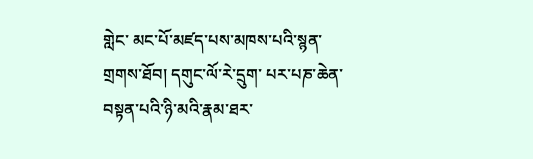གླེང་ མང་པོ་མཛད་པས་མཁས་པའི་སྙན་གྲགས་ཐོབ། དགུང་ལོ་རེ་དྲུག་ པར་པཎ་ཆེན་བསྟན་པའི་ཉི་མའི་རྣམ་ཐར་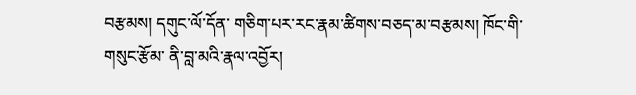བརྩམས། དགུང་ལོ་དོན་ གཅིག་པར་རང་རྣམ་ཚིགས་བཅད་མ་བརྩམས། ཁོང་གི་གསུང་རྩོམ་ ནི་བླ་མའི་རྣལ་འབྱོར།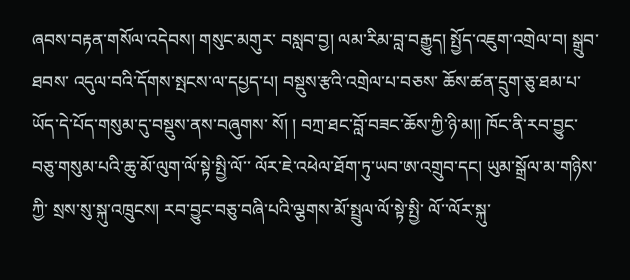ཞབས་བརྟན་གསོལ་འདེབས། གསུང་མགུར་ བསླབ་བྱ། ལམ་རིམ་བླ་བརྒྱུད། སྤྱོད་འཇུག་འགྲེལ་བ། སྒྲུབ་ཐབས་ འདུལ་བའི་དོགས་སྤངས་ལ་དཔྱད་པ། བསྡུས་རྩའི་འགྲེལ་པ་བཅས་ ཆོས་ཚན་དྲུག་ཅུ་ཐམ་པ་ཡོད་དེ་པོད་གསུམ་དུ་བསྡུས་ནས་བཞུགས་ སོ། ། བཀྲ་ཐང་བློ་བཟང་ཆོས་ཀྱི་ཉི་མ།། ཁོང་ནི་རབ་བྱུང་བཅུ་གསུམ་པའི་ཆུ་མོ་ལུག་ལོ་སྟེ་སྤྱི་ལོ་་ ལོར་ཇེ་འཕེལ་ཐོག་ཏུ་ཡབ་ཨ་འགྲུབ་དང། ཡུམ་སྒྲོལ་མ་གཉིས་ཀྱི་ སྲས་སུ་སྐུ་འཁྲུངས། རབ་བྱུང་བཅུ་བཞི་པའི་ལྕགས་མོ་སྤྲུལ་ལོ་སྟེ་སྤྱི་ ལོ་་ལོར་སྐུ་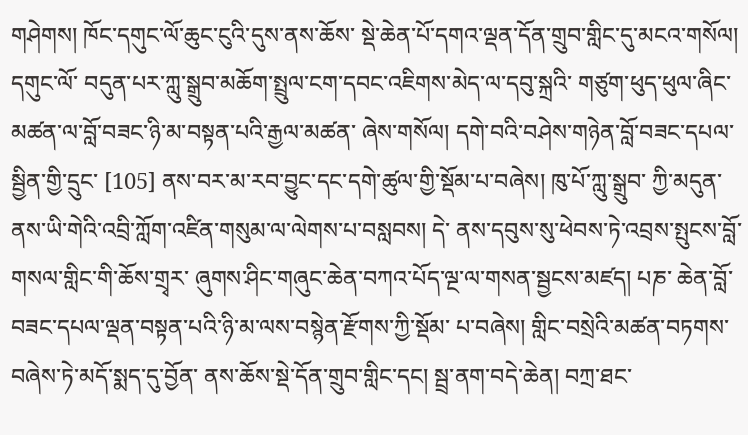གཤེགས། ཁོང་དགུང་ལོ་ཆུང་ངུའི་དུས་ནས་ཆོས་ སྡེ་ཆེན་པོ་དགའ་ལྡན་དོན་གྲུབ་གླིང་དུ་མངའ་གསོལ། དགུང་ལོ་ བདུན་པར་ཀླུ་སྒྲུབ་མཆོག་སྤྲུལ་ངག་དབང་འཇིགས་མེད་ལ་དབུ་སྐྲའི་ གཙུག་ཕུད་ཕུལ་ཞིང་མཚན་ལ་བློ་བཟང་ཉི་མ་བསྟན་པའི་རྒྱལ་མཚན་ ཞེས་གསོལ། དགེ་བའི་བཤེས་གཉེན་བློ་བཟང་དཔལ་སྦྱིན་གྱི་དྲུང་ [105] ནས་བར་མ་རབ་བྱུང་དང་དགེ་ཚུལ་གྱི་སྡོམ་པ་བཞེས། ཁུ་པོ་ཀླུ་སྒྲུབ་ ཀྱི་མདུན་ནས་ཡི་གེའི་འབྲི་ཀློག་འཛིན་གསུམ་ལ་ལེགས་པ་བསླབས། དེ་ ནས་དབུས་སུ་ཕེབས་ཏེ་འབྲས་སྤུངས་བློ་གསལ་གླིང་གི་ཆོས་གྲྭར་ ཞུགས་ཤིང་གཞུང་ཆེན་བཀའ་པོད་ལྔ་ལ་གསན་སྦྱངས་མཛད། པཎ་ ཆེན་བློ་བཟང་དཔལ་ལྡན་བསྟན་པའི་ཉི་མ་ལས་བསྙེན་རྫོགས་ཀྱི་སྡོམ་ པ་བཞེས། གླིང་བསྲེའི་མཚན་བཏགས་བཞེས་ཏེ་མདོ་སྨད་དུ་བྱོན་ ནས་ཆོས་སྡེ་དོན་གྲུབ་གླིང་དང། སྦྲ་ནག་བདེ་ཆེན། བཀྲ་ཐང་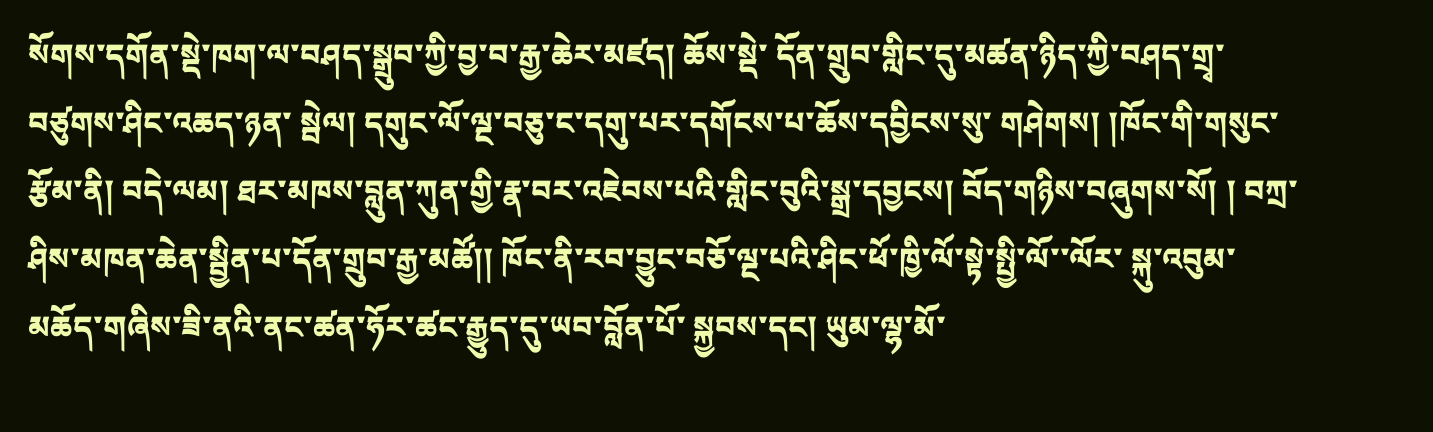སོགས་དགོན་སྡེ་ཁག་ལ་བཤད་སྒྲུབ་ཀྱི་བྱ་བ་རྒྱ་ཆེར་མཛད། ཆོས་སྡེ་ དོན་གྲུབ་གླིང་དུ་མཚན་ཉིད་ཀྱི་བཤད་གྲྭ་བཙུགས་ཤིང་འཆད་ཉན་ སྦེལ། དགུང་ལོ་ལྔ་བཅུ་ང་དགུ་པར་དགོངས་པ་ཆོས་དབྱིངས་སུ་ གཤེགས། །ཁོང་གི་གསུང་རྩོམ་ནི། བདེ་ལམ། ཐར་མཁས་བླུན་ཀུན་གྱི་རྣ་བར་འཇེབས་པའི་གླིང་བུའི་སྒྲ་དབྱངས། བོད་གཉིས་བཞུགས་སོ། ། བཀྲ་ཤིས་མཁན་ཆེན་སྦྱིན་པ་དོན་གྲུབ་རྒྱ་མཚོ།། ཁོང་ནི་རབ་བྱུང་བཅོ་ལྔ་པའི་ཤིང་ཕོ་ཁྱི་ལོ་སྟེ་སྤྱི་ལོ་་ལོར་ སྐུ་འབུམ་མཆོད་གཞིས་ཟི་ནའི་ནང་ཚན་ཧོར་ཚང་རྒྱུད་དུ་ཡབ་བློན་པོ་ སྐྱབས་དང། ཡུམ་ལྷ་མོ་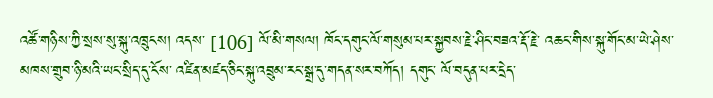འཚོ་གཉིས་ཀྱི་སྲས་སུ་སྐུ་འཁྲུངས། འདས་ [106] ལོ་མི་གསལ། ཁོང་དགུང་ལོ་གསུམ་པར་སྐྱབས་རྗེ་ཤིང་བཟའ་རྡོ་རྗེ་ འཆང་གིས་སྐུ་གོང་མ་ཡེ་ཤེས་མཁས་གྲུབ་ཉི་མའི་ཡང་སྲིད་དུ་ངོས་ འཛིན་མཛད་ཅིང་སྐུ་འབྲུམ་རང་སྒྲ་དུ་གདན་སར་བཀོད། དགུང་ ལོ་བདུན་པར་དྲེད་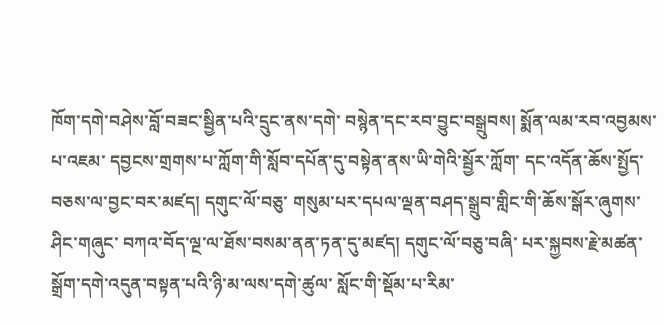ཁོག་དགེ་བཤེས་བློ་བཟང་སྦྱིན་པའི་དྲུང་ནས་དགེ་ བསྙེན་དང་རབ་བྱུང་བསྒྲུབས། སྨོན་ལམ་རབ་འབྱམས་པ་འཇམ་ དབྱངས་གྲགས་པ་ཀློག་གི་སློབ་དཔོན་དུ་བསྟེན་ནས་ཡི་གེའི་སྦྱོར་ཀློག་ དང་འདོན་ཆོས་སྤྱོད་བཅས་ལ་བྱང་བར་མཛད། དགུང་ལོ་བཅུ་ གསུམ་པར་དཔལ་ལྡན་བཤད་སྒྲུབ་གླིང་གི་ཆོས་སྒོར་ཞུགས་ཤིང་གཞུང་ བཀའ་བོད་ལྔ་ལ་ཐོས་བསམ་ནན་ཏན་དུ་མཛད། དགུང་ལོ་བཅུ་བཞི་ པར་སྐྱབས་རྗེ་མཚན་སྒྲོག་དགེ་འདུན་བསྟན་པའི་ཉི་མ་ལས་དགེ་ཚུལ་ སློང་གི་སྡོམ་པ་རིམ་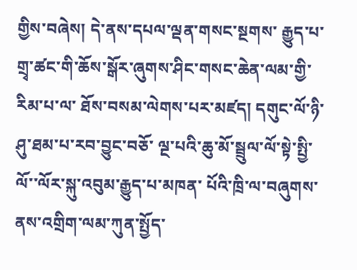གྱིས་བཞེས། དེ་ནས་དཔལ་ལྡན་གསང་སྔགས་ རྒྱུད་པ་གྲྭ་ཚང་གི་ཆོས་སྒོར་ཞུགས་ཤིང་གསང་ཆེན་ལམ་གྱི་རིམ་པ་ལ་ ཐོས་བསམ་ལེགས་པར་མཛད། དགུང་ལོ་ཉི་ཤུ་ཐམ་པ་རབ་བྱུང་བཅོ་ ལྔ་པའི་ཆུ་མོ་སྦྲུལ་ལོ་སྟེ་སྤྱི་ལོ་་ལོར་སྐུ་འབུམ་རྒྱུད་པ་མཁན་ པོའི་ཁྲི་ལ་བཞུགས་ནས་འགྲིག་ལམ་ཀུན་སྤྱོད་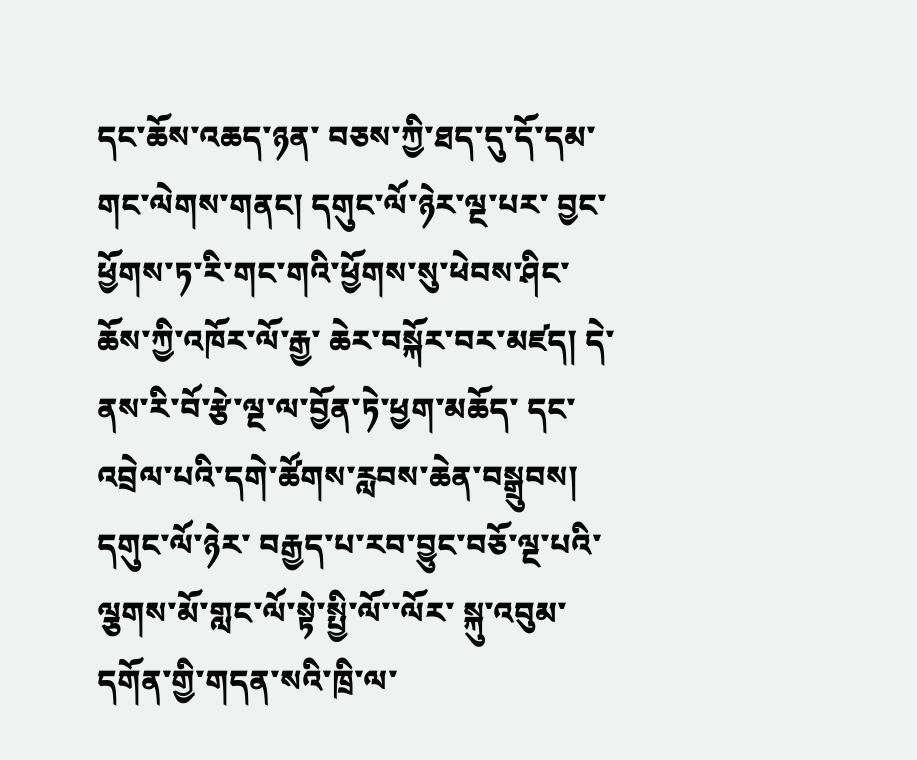དང་ཆོས་འཆད་ཉན་ བཅས་ཀྱི་ཐད་དུ་དོ་དམ་གང་ལེགས་གནང། དགུང་ལོ་ཉེར་ལྔ་པར་ བྱང་ཕྱོགས་ཏ་རི་གང་གའི་ཕྱོགས་སུ་ཕེབས་ཤིང་ཆོས་ཀྱི་འཁོར་ལོ་རྒྱ་ ཆེར་བསྐོར་བར་མཛད། དེ་ནས་རི་བོ་རྩེ་ལྔ་ལ་བྱོན་ཏེ་ཕྱག་མཆོད་ དང་འབྲེལ་པའི་དགེ་ཚོགས་རླབས་ཆེན་བསྒྲུབས། དགུང་ལོ་ཉེར་ བརྒྱད་པ་རབ་བྱུང་བཅོ་ལྔ་པའི་ལྕགས་མོ་གླང་ལོ་སྟེ་སྤྱི་ལོ་་ལོར་ སྐུ་འབུམ་དགོན་གྱི་གདན་སའི་ཁྲི་ལ་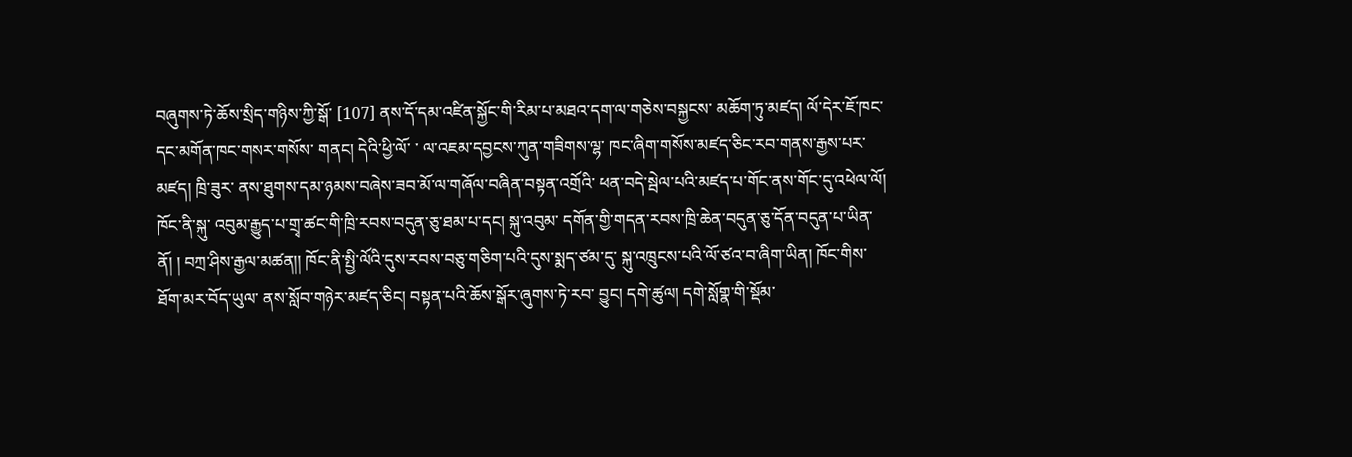བཞུགས་ཏེ་ཆོས་སྲིད་གཉིས་ཀྱི་སྒོ་ [107] ནས་དོ་དམ་འཛིན་སྐྱོང་གི་རིམ་པ་མཐའ་དག་ལ་གཅེས་བསྐྱངས་ མཆོག་ཏུ་མཛད། ལོ་དེར་ཇོ་ཁང་དང་མགོན་ཁང་གསར་གསོས་ གནང། དེའི་ཕྱི་ལོ་ ་ ལ་འཇམ་དབྱངས་ཀུན་གཟིགས་ལྷ་ ཁང་ཞིག་གསོས་མཛད་ཅིང་རབ་གནས་རྒྱས་པར་མཛད། ཁྲི་ཟུར་ ནས་ཐུགས་དམ་ཉམས་བཞེས་ཟབ་མོ་ལ་གཞོལ་བཞིན་བསྟན་འགྲོའི་ ཕན་བདེ་སྦེལ་པའི་མཛད་པ་གོང་ནས་གོང་དུ་འཕེལ་ལོ། ཁོང་ནི་སྐུ་ འབུམ་རྒྱུད་པ་གྲྭ་ཚང་གི་ཁྲི་རབས་བདུན་ཅུ་ཐམ་པ་དང། སྐུ་འབུམ་ དགོན་གྱི་གདན་རབས་ཁྲི་ཆེན་བདུན་ཅུ་དོན་བདུན་པ་ཡིན་ནོ། ། བཀྲ་ཤིས་རྒྱལ་མཚན།། ཁོང་ནི་སྤྱི་ལོའི་དུས་རབས་བཅུ་གཅིག་པའི་དུས་སྨད་ཙམ་དུ་ སྐུ་འཁྲུངས་པའི་ལོ་ཙའ་བ་ཞིག་ཡིན། ཁོང་གིས་ཐོག་མར་བོད་ཡུལ་ ནས་སློབ་གཉེར་མཛད་ཅིང། བསྟན་པའི་ཆོས་སྒོར་ཞུགས་ཏེ་རབ་ བྱུང། དགེ་ཚུལ། དགེ་སློགྣ་གི་སྡོམ་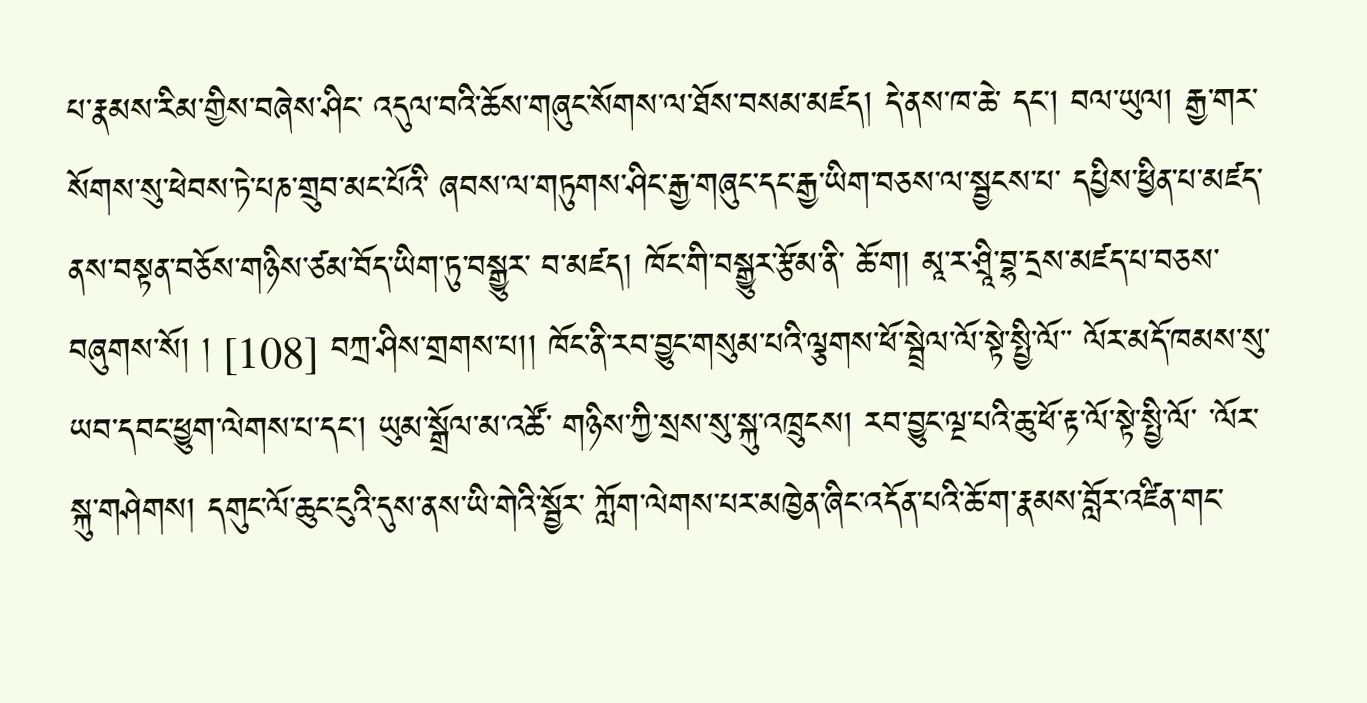པ་རྣམས་རིམ་གྱིས་བཞེས་ཤིང་ འདུལ་བའི་ཆོས་གཞུང་སོགས་ལ་ཐོས་བསམ་མཛད། དེ་ནས་ཁ་ཆེ་ དང། བལ་ཡུལ། རྒྱ་གར་སོགས་སུ་ཕེབས་ཏེ་པཎ་གྲུབ་མང་པོའི་ ཞབས་ལ་གཏུགས་ཤིང་རྒྱ་གཞུང་དང་རྒྱ་ཡིག་བཅས་ལ་སྦྱངས་པ་ དཔྱིས་ཕྱིན་པ་མཛད་ནས་བསྟན་བཅོས་གཉིས་ཙམ་བོད་ཡིག་ཏུ་བསྒྱུར་ བ་མཛད། ཁོང་གི་བསྒྱུར་རྩོམ་ནི་ ཆོ་ག། མཱ་ར་ཤྲཱི་བྷ་དྲས་མཛད་པ་བཅས་བཞུགས་སོ། ། [108] བཀྲ་ཤིས་གྲགས་པ།། ཁོང་ནི་རབ་བྱུང་གསུམ་པའི་ལྕགས་ཕོ་སྦྲེལ་ལོ་སྟེ་སྤྱི་ལོ་་ ལོར་མདོ་ཁམས་སུ་ཡབ་དབང་ཕྱུག་ལེགས་པ་དང། ཡུམ་སྒྲོལ་མ་འཚོ་ གཉིས་ཀྱི་སྲས་སུ་སྐུ་འཁྲུངས། རབ་བྱུང་ལྔ་པའི་ཆུ་ཕོ་རྟ་ལོ་སྟེ་སྤྱི་ལོ་ ་ལོར་སྐུ་གཤེགས། དགུང་ལོ་ཆུང་ངུའི་དུས་ནས་ཡི་གེའི་སྦྱོར་ ཀློག་ལེགས་པར་མཁྱེན་ཞིང་འདོན་པའི་ཆོ་ག་རྣམས་བློར་འཛིན་གང་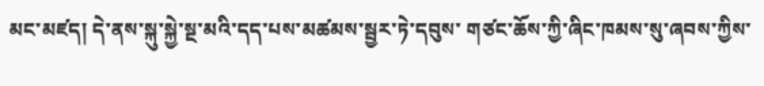མང་མཛད། དེ་ནས་སྐུ་སྐྱེ་སྔ་མའི་དད་པས་མཚམས་སྦྱར་ཏེ་དབུས་ གཙང་ཆོས་ཀྱི་ཞིང་ཁམས་སུ་ཞབས་ཀྱིས་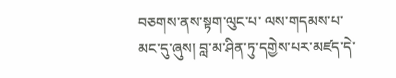བཅགས་ནས་སྟག་ལུང་པ་ ལས་གདམས་པ་མང་དུ་ཞུས། བླ་མ་ཤིན་ཏུ་དགྱེས་པར་མཛད་དེ་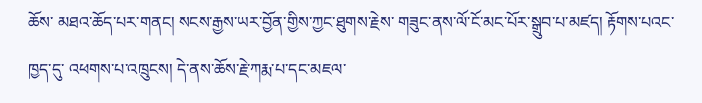ཆོས་ མཐའ་ཆོད་པར་གནང། སངས་རྒྱས་ཡར་བྱོན་གྱིས་ཀྱང་ཐུགས་རྗེས་ གཟུང་ནས་ལོ་ངོ་མང་པོར་སྒྲུབ་པ་མཛད། རྟོགས་པའང་ཁྱད་དུ་ འཕགས་པ་འཁྲུངས། དེ་ནས་ཆོས་རྗེ་ཀརྨ་པ་དང་མཇལ་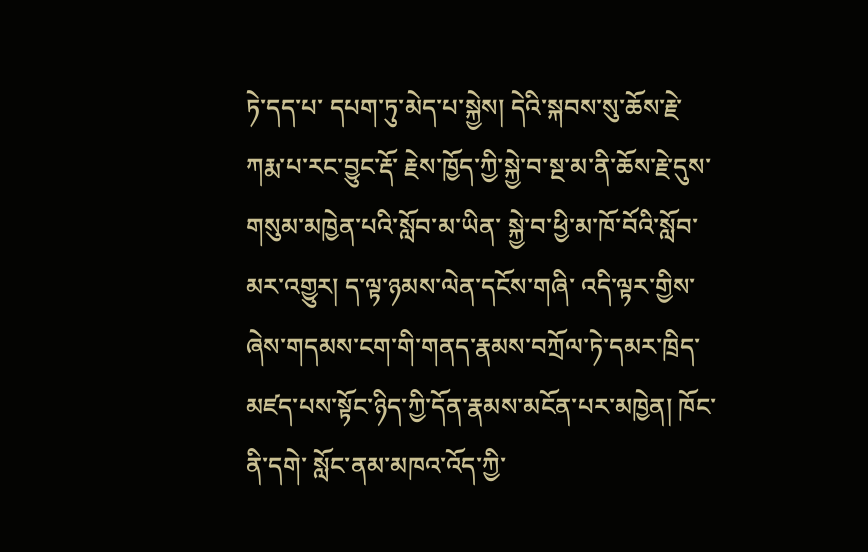ཏེ་དད་པ་ དཔག་ཏུ་མེད་པ་སྐྱེས། དེའི་སྐབས་སུ་ཆོས་རྗེ་ཀརྨ་པ་རང་བྱུང་རྡོ་ རྗེས་ཁྱོད་ཀྱི་སྐྱེ་བ་སྔ་མ་ནི་ཆོས་རྗེ་དུས་གསུམ་མཁྱེན་པའི་སློབ་མ་ཡིན་ སྐྱེ་བ་ཕྱི་མ་ཁོ་བོའི་སློབ་མར་འགྱུར། ད་ལྟ་ཉམས་ལེན་དངོས་གཞི་ འདི་ལྟར་གྱིས་ཞེས་གདམས་ངག་གི་གནད་རྣམས་བཀྲོལ་ཏེ་དམར་ཁྲིད་ མཛད་པས་སྟོང་ཉིད་ཀྱི་དོན་རྣམས་མངོན་པར་མཁྱེན། ཁོང་ནི་དགེ་ སློང་ནམ་མཁའ་འོད་ཀྱི་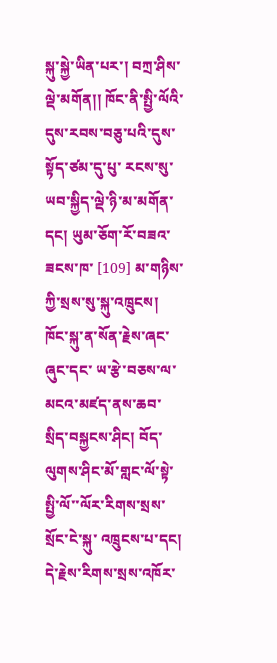སྐུ་སྐྱེ་ཡིན་པར་། བཀྲ་ཤིས་ལྡེ་མགོན།། ཁོང་ནི་སྤྱི་ལོའི་དུས་རབས་བཅུ་པའི་དུས་སྟོད་ཙམ་དུ་པུ་ རངས་སུ་ཡབ་སྐྱིད་ལྡེ་ཉི་མ་མགོན་དང། ཡུམ་ཅོག་རོ་བཟའ་ཟངས་ཁ་ [109] མ་གཉིས་ཀྱི་སྲས་སུ་སྐུ་འཁྲུངས། ཁོང་སྐུ་ན་སོན་རྗེས་ཞང་ཞུང་དང་ ཡ་རྩེ་བཅས་ལ་མངའ་མཛད་ནས་ཆབ་སྲིད་བསྐྱངས་ཤིང། བོད་ ལུགས་ཤིང་མོ་གླང་ལོ་སྟེ་སྤྱི་ལོ་་ལོར་རིགས་སྲས་སྲོང་ངེ་སྐུ་ འཁྲུངས་པ་དང། དེ་རྗེས་རིགས་སྲས་འཁོར་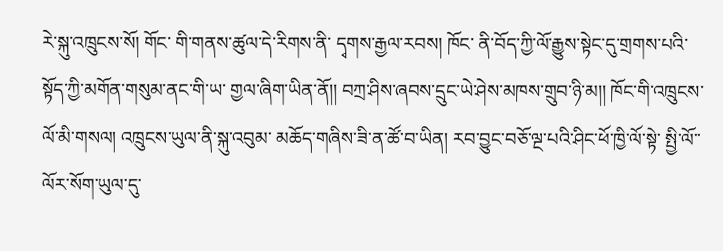རེ་སྐུ་འཁྲུངས་སོ། གོང་ གི་གནས་ཚུལ་དེ་རིགས་ནི་ དྭགས་རྒྱལ་རབས། ཁོང་ ནི་བོད་ཀྱི་ལོ་རྒྱུས་སྟེང་དུ་གྲགས་པའི་སྟོད་ཀྱི་མགོན་གསུམ་ནང་གི་ཡ་ གྱལ་ཞིག་ཡིན་ནོ།། བཀྲ་ཤིས་ཞབས་དྲུང་ཡེ་ཤེས་མཁས་གྲུབ་ཉི་མ།། ཁོང་གི་འཁྲུངས་ལོ་མི་གསལ། འཁྲུངས་ཡུལ་ནི་སྐུ་འབུམ་ མཆོད་གཞིས་ཟི་ན་ཚོ་བ་ཡིན། རབ་བྱུང་བཅོ་ལྔ་པའི་ཤིང་ཕོ་ཁྱི་ལོ་སྟེ་ སྤྱི་ལོ་་ལོར་སོག་ཡུལ་དུ་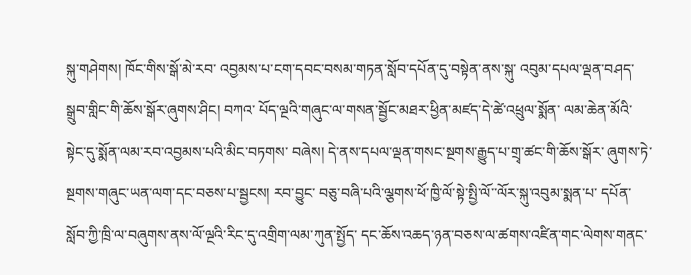སྐུ་གཤེགས། ཁོང་གིས་སྒོ་མེ་རབ་ འབྱམས་པ་ངག་དབང་བསམ་གཏན་སློབ་དཔོན་དུ་བསྟེན་ནས་སྐུ་ འབུམ་དཔལ་ལྡན་བཤད་སྒྲུབ་གླིང་གི་ཆོས་སྒོར་ཞུགས་ཤིང། བཀའ་ པོད་ལྔའི་གཞུང་ལ་གསན་སྦྱོང་མཐར་ཕྱིན་མཛད་དེ་ཚེ་འཕྲུལ་སྨོན་ ལམ་ཆེན་མོའི་སྟེང་དུ་སྨོན་ལམ་རབ་འབྱམས་པའི་མིང་བཏགས་ བཞེས། དེ་ནས་དཔལ་ལྡན་གསང་སྔགས་རྒྱུད་པ་གྲྭ་ཚང་གི་ཆོས་སྒོར་ ཞུགས་ཏེ་སྔགས་གཞུང་ཡན་ལག་དང་བཅས་པ་སྦྱངས། རབ་བྱུང་ བཅུ་བཞི་པའི་ལྕགས་ཕོ་ཁྱི་ལོ་སྟེ་སྤྱི་ལོ་་ལོར་སྐུ་འབུམ་སྨན་པ་ དཔོན་སློབ་ཀྱི་ཁྲི་ལ་བཞུགས་ནས་ལོ་ལྔའི་རིང་དུ་འགྲིག་ལམ་ཀུན་སྤྱོད་ དང་ཆོས་འཆད་ཉན་བཅས་ལ་ཚགས་འཛིན་གང་ལེགས་གནང་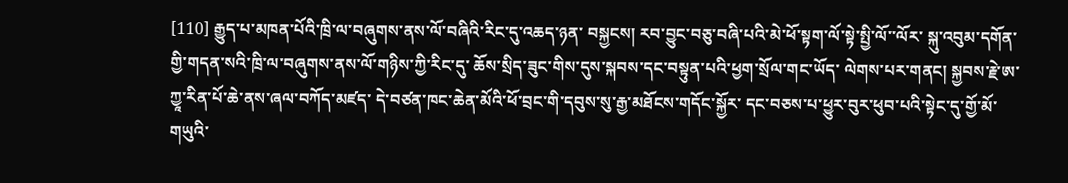[110] རྒྱུད་པ་མཁན་པོའི་ཁྲི་ལ་བཞུགས་ནས་ལོ་བཞིའི་རིང་དུ་འཆད་ཉན་ བསྐྱངས། རབ་བྱུང་བཅུ་བཞི་པའི་མེ་ཕོ་སྟག་ལོ་སྟེ་སྤྱི་ལོ་་ལོར་ སྐུ་འབུམ་དགོན་གྱི་གདན་སའི་ཁྲི་ལ་བཞུགས་ནས་ལོ་གཉིས་ཀྱི་རིང་དུ་ ཆོས་སྲིད་ཟུང་གིས་དུས་སྐབས་དང་བསྟུན་པའི་ཕྱག་སྲོལ་གང་ཡོད་ ལེགས་པར་གནང། སྐྱབས་རྗེ་ཨ་ཀྱཱ་རིན་པོ་ཆེ་ནས་ཞལ་བཀོད་མཛད་ དེ་བཙན་ཁང་ཆེན་མོའི་ཕོ་བྲང་གི་དབུས་སུ་རྒྱ་མཐོངས་གདོང་སྐྱོར་ དང་བཅས་པ་ཕྱུར་བུར་ཕུབ་པའི་སྟེང་དུ་གྱོ་མོ་གཡུའི་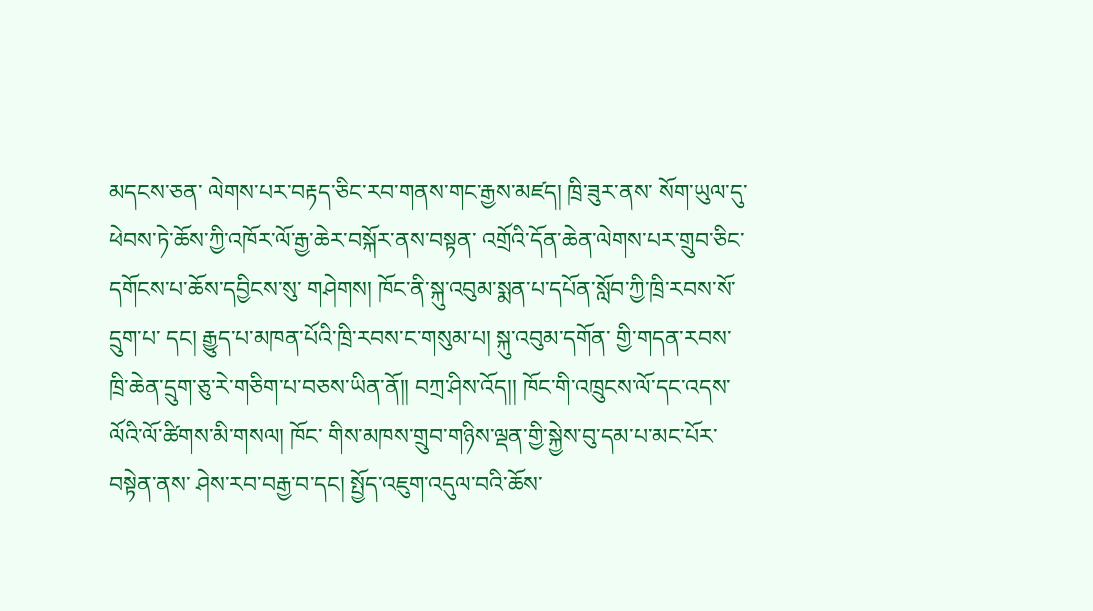མདངས་ཅན་ ལེགས་པར་བརྟད་ཅིང་རབ་གནས་གང་རྒྱས་མཛད། ཁྲི་ཟུར་ནས་ སོག་ཡུལ་དུ་ཕེབས་ཏེ་ཆོས་ཀྱི་འཁོར་ལོ་རྒྱ་ཆེར་བསྐོར་ནས་བསྟན་ འགྲོའི་དོན་ཆེན་ལེགས་པར་གྲུབ་ཅིང་དགོངས་པ་ཆོས་དབྱིངས་སུ་ གཤེགས། ཁོང་ནི་སྐུ་འབུམ་སྨན་པ་དཔོན་སློབ་ཀྱི་ཁྲི་རབས་སོ་དྲུག་པ་ དང། རྒྱུད་པ་མཁན་པོའི་ཁྲི་རབས་ང་གསུམ་པ། སྐུ་འབུམ་དགོན་ གྱི་གདན་རབས་ཁྲི་ཆེན་དྲུག་ཅུ་རེ་གཅིག་པ་བཅས་ཡིན་ནོ།། བཀྲ་ཤིས་འོད།། ཁོང་གི་འཁྲུངས་ལོ་དང་འདས་ལོའི་ལོ་ཚིགས་མི་གསལ། ཁོང་ གིས་མཁས་གྲུབ་གཉིས་ལྡན་གྱི་སྐྱེས་བུ་དམ་པ་མང་པོར་བསྟེན་ནས་ ཤེས་རབ་བརྒྱ་བ་དང། སྤྱོད་འཇུག་འདུལ་བའི་ཆོས་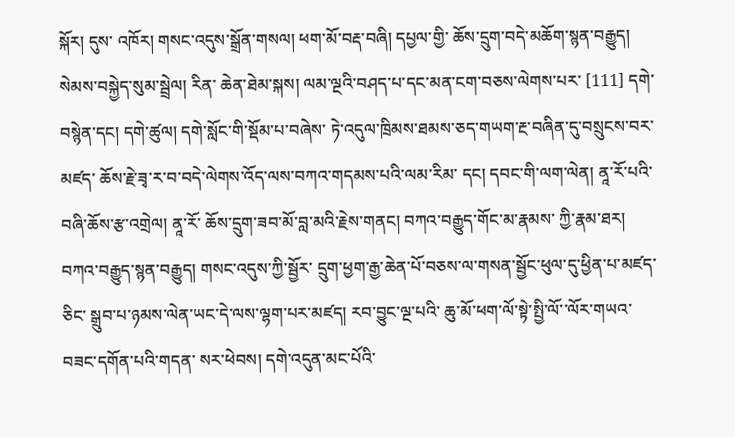སྐོར། དུས་ འཁོར། གསང་འདུས་སྒྲོན་གསལ། ཕག་མོ་བརྡ་བཞི། དཔྱལ་གྱི་ ཆོས་དྲུག་བདེ་མཆོག་སྙན་བརྒྱུད། སེམས་བསྐྱེད་སུམ་སྦྲེལ། རིན་ ཆེན་ཐེམ་སྐས། ལམ་ལྔའི་བཤད་པ་དང་མན་ངག་བཅས་ལེགས་པར་ [111] དགེ་བསྙེན་དང། དགེ་ཚུལ། དགེ་སློང་གི་སྡོམ་པ་བཞེས་ ཏེ་འདུལ་ཁྲིམས་ཐམས་ཅད་གཡག་རྔ་བཞིན་དུ་བསྲུངས་བར་མཛད་ ཆོས་རྗེ་ཟྭ་ར་བ་བདེ་ལེགས་འོད་ལས་བཀའ་གདམས་པའི་ལམ་རིམ་ དང། དབང་གི་ལག་ལེན། ནཱ་རོ་པའི་བཞི་ཆོས་རྩ་འགྲེལ། ནཱ་རོ་ ཆོས་དྲུག་ཟབ་མོ་བླ་མའི་རྗེས་གནང། བཀའ་བརྒྱུད་གོང་མ་རྣམས་ ཀྱི་རྣམ་ཐར། བཀའ་བརྒྱུད་སྙན་བརྒྱུད། གསང་འདུས་ཀྱི་སྦྱོར་ དྲུག་ཕྱག་རྒྱ་ཆེན་པོ་བཅས་ལ་གསན་སྦྱོང་ཕུལ་དུ་ཕྱིན་པ་མཛད་ཅིང་ སྒྲུབ་པ་ཉམས་ལེན་ཡང་དེ་ལས་ལྷག་པར་མཛད། རབ་བྱུང་ལྔ་པའི་ ཆུ་མོ་ཕག་ལོ་སྟེ་སྤྱི་ལོ་་ལོར་གཡའ་བཟང་དགོན་པའི་གདན་ སར་ཕེབས། དགེ་འདུན་མང་པོའི་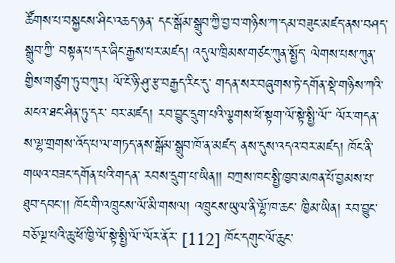ཚོགས་པ་བསྐྱངས་ཤིང་འཆད་ཉན་ དང་སྒོམ་སྒྲུབ་ཀྱི་བྱ་བ་གཉིས་ཀ་དམ་བཟུང་མཛད་ནས་བཤད་སྒྲུབ་ཀྱི་ བསྟན་པ་དར་ཞིང་རྒྱས་པར་མཛད། འདུལ་ཁྲིམས་གཙང་ཀུན་སྤྱོད་ ལེགས་པས་ཀུན་གྱིས་གཙུག་ཏུ་བཀུར། ལོ་ངོ་ཉི་ཤུ་རྩ་བརྒྱད་རིང་དུ་ གདན་སར་བཞུགས་ཏེ་དགོན་སྡེ་གཉིས་ཀའི་མངའ་ཐང་ཤིན་ཏུ་དར་ བར་མཛད། རབ་བྱུང་དྲུག་པའི་ལྕགས་ཕོ་སྟག་ལོ་སྟེ་སྤྱི་ལོ་་ ལོར་གདན་ས་ལྷ་གྲགས་འོད་པ་ལ་གཏད་ནས་སྒོམ་སྒྲུབ་ཁོ་ན་མཛད་ ནས་དུས་འདའ་བར་མཛད། ཁོང་ནི་གཡའ་བཟང་དགོན་པའི་གདན་ རབས་དྲུག་པ་ཡིན།། བཀྲས་ཁང་སྤྱི་ཁྱབ་མཁན་པོ་བྱམས་པ་ཐུབ་དབང།། ཁོང་གི་འཁྲུངས་ལོ་མི་གསལ། འཁྲུངས་ཡུལ་ནི་ལྷོ་ཁ་ཆང་ ཁྱིམ་ཡིན། རབ་བྱུང་བཅོ་ལྔ་པའི་ཆུ་ཕོ་ཁྱི་ལོ་སྟེ་སྤྱི་ལོ་་ལོར་ནོར་ [112] ཁོང་དགུང་ལོ་ཆུང་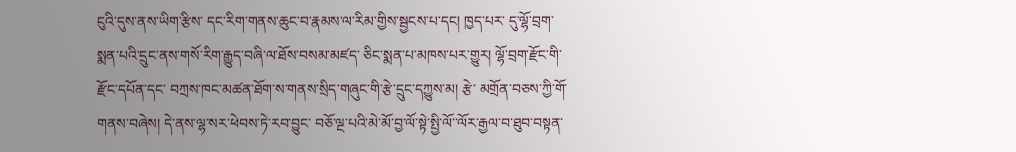ངུའི་དུས་ནས་ཡིག་རྩིས་ དང་རིག་གནས་ཆུང་བ་རྣམས་ལ་རིམ་གྱིས་སྦྱངས་པ་དང། ཁྱད་པར་ དུ་ལྷོ་བྲག་སྨན་པའི་དྲུང་ནས་གསོ་རིག་རྒྱུད་བཞི་ལ་ཐོས་བསམ་མཛད་ ཅིང་སྨན་པ་མཁས་པར་གྱུར། ལྷོ་བྲག་རྫོང་གི་རྫོང་དཔོན་དང་ བཀྲས་ཁང་མཚན་ཐོག་ས་གནས་སྲིད་གཞུང་གི་རྩེ་དྲུང་དཀྱུས་མ། རྩེ་ མགྲོན་བཅས་ཀྱི་གོ་གནས་བཞེས། དེ་ནས་ལྷ་སར་ཕེབས་ཏེ་རབ་བྱུང་ བཅོ་ལྔ་པའི་མེ་མོ་བྱ་ལོ་སྟེ་སྤྱི་ལོ་་ལོར་རྒྱལ་བ་ཐུབ་བསྟན་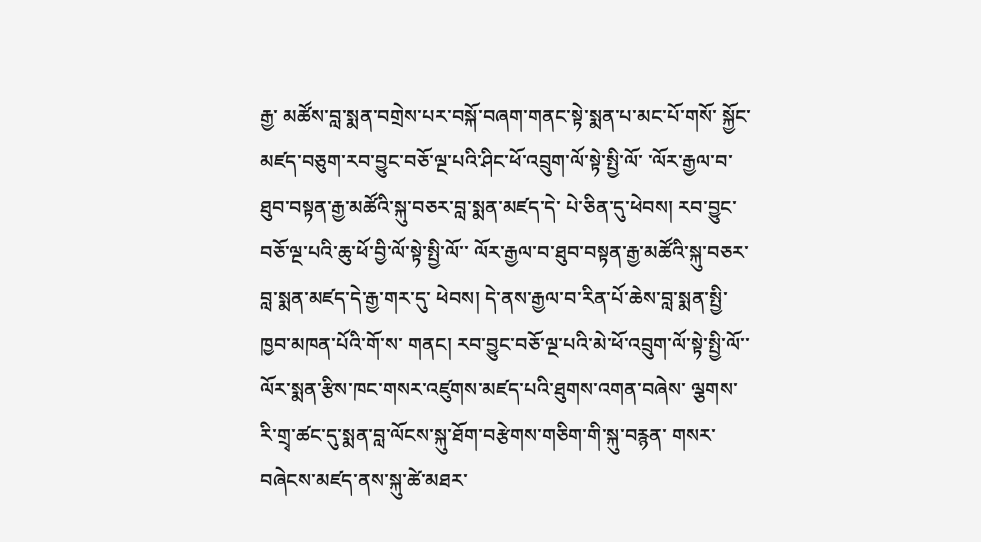རྒྱ་ མཚོས་བླ་སྨན་བགྲེས་པར་བསྐོ་བཞག་གནང་སྟེ་སྨན་པ་མང་པོ་གསོ་ སྐྱོང་མཛད་བཅུག་རབ་བྱུང་བཅོ་ལྔ་པའི་ཤིང་ཕོ་འབྲུག་ལོ་སྟེ་སྤྱི་ལོ་ ་ལོར་རྒྱལ་བ་ཐུབ་བསྟན་རྒྱ་མཚོའི་སྐུ་བཅར་བླ་སྨན་མཛད་དེ་ པེ་ཅིན་དུ་ཕེབས། རབ་བྱུང་བཅོ་ལྔ་པའི་ཆུ་ཕོ་བྱི་ལོ་སྟེ་སྤྱི་ལོ་་ ལོར་རྒྱལ་བ་ཐུབ་བསྟན་རྒྱ་མཚོའི་སྐུ་བཅར་བླ་སྨན་མཛད་དེ་རྒྱ་གར་དུ་ ཕེབས། དེ་ནས་རྒྱལ་བ་རིན་པོ་ཆེས་བླ་སྨན་སྤྱི་ཁྱབ་མཁན་པོའི་གོ་ས་ གནང། རབ་བྱུང་བཅོ་ལྔ་པའི་མེ་ཕོ་འབྲུག་ལོ་སྟེ་སྤྱི་ལོ་་ ལོར་སྨན་རྩིས་ཁང་གསར་འཛུགས་མཛད་པའི་ཐུགས་འགན་བཞེས་ ལྕགས་རི་གྲྭ་ཚང་དུ་སྨན་བླ་ལོངས་སྐུ་ཐོག་བརྩེགས་གཅིག་གི་སྐུ་བརྙན་ གསར་བཞེངས་མཛད་ནས་སྐུ་ཚེ་མཐར་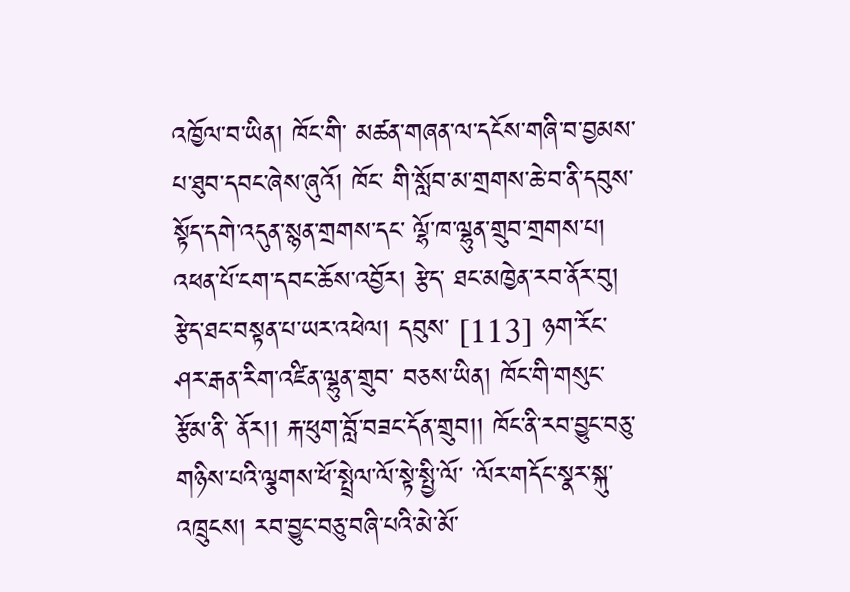འཁྱོལ་བ་ཡིན། ཁོང་གི་ མཚན་གཞན་ལ་དངོས་གཞི་བ་བྱམས་པ་ཐུབ་དབང་ཞེས་ཞུའོ། ཁོང་ གི་སློབ་མ་གྲགས་ཆེ་བ་ནི་དབུས་སྟོད་དགེ་འདུན་སྙན་གྲགས་དང་ ལྷོ་ཁ་ལྷུན་གྲུབ་གྲགས་པ། འཕན་པོ་ངག་དབང་ཆོས་འབྱོར། རྩེད་ ཐང་མཁྱེན་རབ་ནོར་བུ། རྩེད་ཐང་བསྟན་པ་ཡར་འཕེལ། དབུས་ [113] ཉག་རོང་ཤར་རྒན་རིག་འཛིན་ལྷུན་གྲུབ་ བཅས་ཡིན། ཁོང་གི་གསུང་རྩོམ་ནི་ ནོར།། རྐ་ཕུག་བློ་བཟང་དོན་གྲུབ།། ཁོང་ནི་རབ་བྱུང་བཅུ་གཉིས་པའི་ལྕགས་ཕོ་སྤྲེལ་ལོ་སྟེ་སྤྱི་ལོ་ ་ལོར་གདོང་སྣར་སྐུ་འཁྲུངས། རབ་བྱུང་བཅུ་བཞི་པའི་མེ་མོ་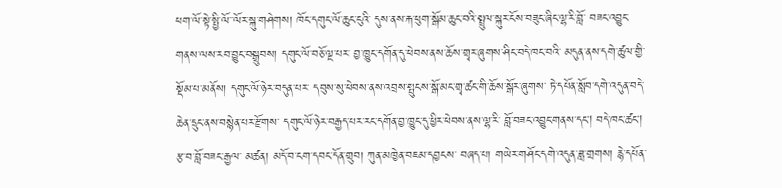ཕག་ལོ་སྟེ་སྤྱི་ལོ་་ལོར་སྐུ་གཤེགས། ཁོང་དགུང་ལོ་ཆུང་ངུའི་ དུས་ནས་རྐ་ཕུག་སྒོམ་ཆུང་བའི་སྤྲུལ་སྐུར་ངོས་བཟུང་ཞིང་ལྷ་རི་བློ་ བཟང་འབྱུང་གནས་ལས་རབ་བྱུང་བསྒྲུབས། དགུང་ལོ་བཅོ་ལྔ་པར་ བྱ་ཁྱུང་དགོན་དུ་ཕེབས་ནས་ཆོས་གྲྭར་ཞུགས་ཤིང་བདེ་ཁང་བའི་ མདུན་ནས་དགེ་ཚུལ་གྱི་སྡོམ་པ་མནོས། དགུང་ལོ་ཉེར་བདུན་པར་ དབུས་སུ་ཕེབས་ནས་འབྲས་སྤུངས་སྒོ་མང་གྲྭ་ཚང་གི་ཆོས་སྒོར་ཞུགས་ ཏེ་དཔོན་སློབ་དགེ་འདུན་བདེ་ཆེན་དྲུང་ནས་བསྙེན་པར་རྫོགས་ དགུང་ལོ་ཉེར་བརྒྱད་པར་རང་དགོན་བྱ་ཁྱུང་དུ་ཕྱིར་ཕེབས་ནས་ལྷ་རི་ བློ་བཟང་འབྱུང་གནས་དང། བདེ་ཁང་ཚང། རྩ་བ་བློ་བཟང་རྒྱལ་ མཚན། མདོ་བ་ངག་དབང་དོན་གྲུབ། ཀུན་མཁྱེན་བཇམ་དབྱངས་ བཞད་པ། གཡེར་གཤོང་དགེ་འདུན་ཟླ་གྲགས། རྙེ་དཔོན་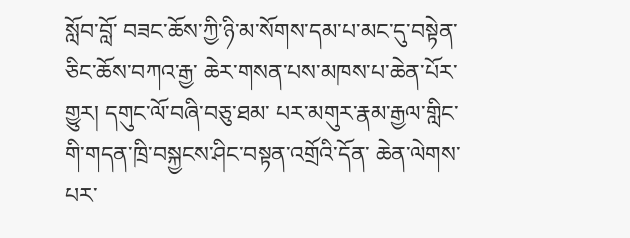སློབ་བློ་ བཟང་ཆོས་ཀྱི་ཉི་མ་སོགས་དམ་པ་མང་དུ་བསྟེན་ཅིང་ཆོས་བཀའ་རྒྱ་ ཆེར་གསན་པས་མཁས་པ་ཆེན་པོར་གྱུར། དགུང་ལོ་བཞི་བཅུ་ཐམ་ པར་མགུར་རྣམ་རྒྱལ་གླིང་གི་གདན་ཁྲི་བསྐྱངས་ཤིང་བསྟན་འགྲོའི་དོན་ ཆེན་ལེགས་པར་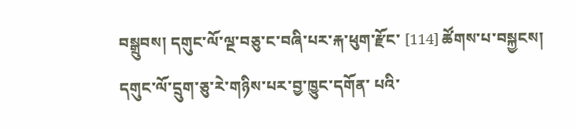བསྒྲུབས། དགུང་ལོ་ལྔ་བཅུ་ང་བཞི་པར་རྐ་ཕུག་རྫོང་ [114] ཚོགས་པ་བསྐྱངས། དགུང་ལོ་དྲུག་ཅུ་རེ་གཉིས་པར་བྱ་ཁྱུང་དགོན་ པའི་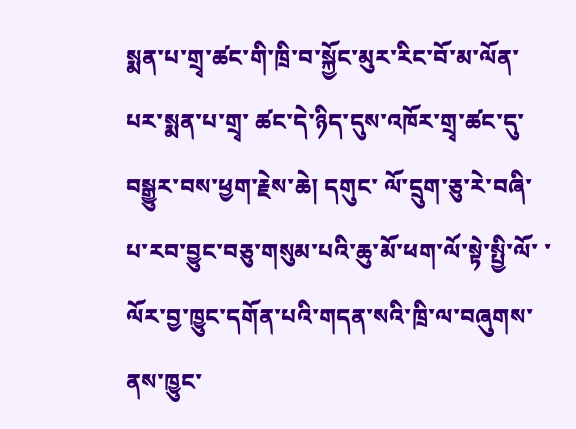སྨན་པ་གྲྭ་ཚང་གི་ཁྲི་བ་སྐྱོང་མུར་རིང་བོ་མ་ལོན་པར་སྨན་པ་གྲྭ་ ཚང་དེ་ཉིད་དུས་འཁོར་གྲྭ་ཚང་དུ་བསྒྱུར་བས་ཕྱག་རྗེས་ཆེ། དགུང་ ལོ་དྲུག་ཅུ་རེ་བཞི་པ་རབ་བྱུང་བཅུ་གསུམ་པའི་ཆུ་མོ་ཕག་ལོ་སྟེ་སྤྱི་ལོ་ ་ལོར་བྱ་ཁྱུང་དགོན་པའི་གདན་སའི་ཁྲི་ལ་བཞུགས་ནས་ཁྱུང་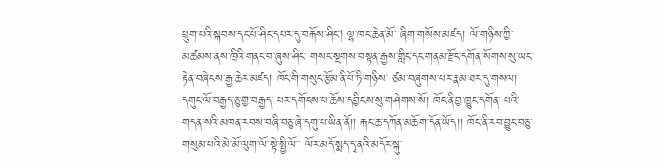ཕྲུག་པའི་སྐབས་དང་པོ་ཤིང་དཔར་དུ་བརྐོས་ཤིང། ལྷ་ཁང་ཆེན་མོ་ ཞིག་གསོས་མཛད། ལོ་གཉིས་ཀྱི་མཚམས་ནས་ཁྲིའི་གནང་བ་ཞུས་ཤིང་ གསང་སྔགས་བསྟན་རྒྱས་གླིང་དང་གནམ་རྫོང་དགོན་སོགས་སུ་ཡང་ རྟེན་བཞེངས་རྒྱ་ཆེར་མཛད། ཁོང་གི་གསུང་རྩོམ་ནི་པོ་ཏི་གཉིས་ ཙམ་བཞུགས་པར་རྣམ་ཐར་དུ་གསལ། དགུང་ལོ་བརྒྱད་ཅུ་གྱ་བརྒྱད་ པར་དགོངས་པ་ཆོས་དབྱིངས་སུ་གཤེགས་སོ། ཁོང་ནི་བྱ་ཁྱུང་དགོན་ པའི་གདན་སའི་མཁན་རབས་བཞི་བཅུ་ཞེ་དགུ་པ་ཡིན་ནོ།། རྐང་ཆ་དཀོན་མཆོག་དོན་ཡོད།། ཁོང་ནི་རབ་བྱུང་བཅུ་གསུམ་པའི་མེ་མོ་ལུག་ལོ་སྟེ་སྤྱི་ལོ་་ ལོར་མདོ་སྨད་དྭ་ནའི་མདོར་སྐུ་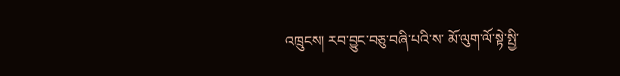འཁྲུངས། རབ་བྱུང་བཅུ་བཞི་པའི་ས་ མོ་ལུག་ལོ་སྟེ་སྤྱི་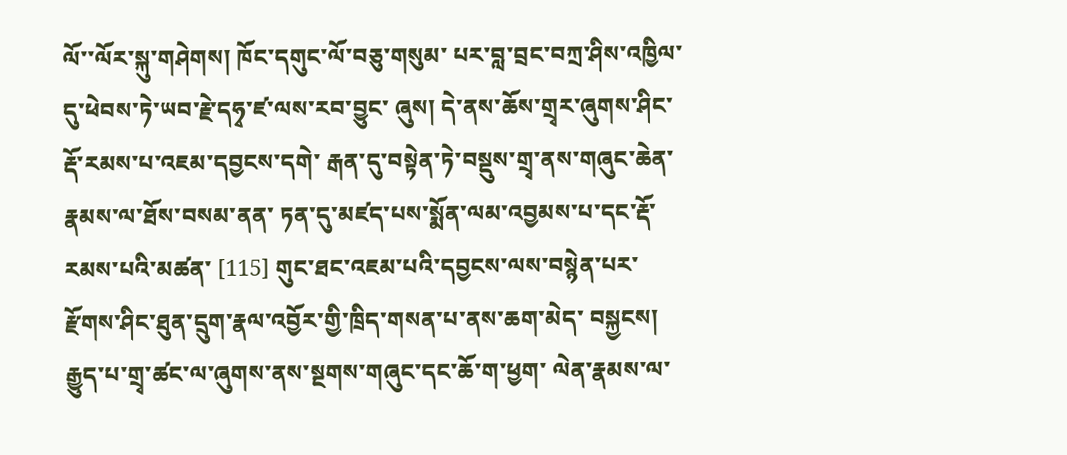ལོ་་ལོར་སྐུ་གཤེགས། ཁོང་དགུང་ལོ་བཅུ་གསུམ་ པར་བླ་བྲང་བཀྲ་ཤིས་འཁྱིལ་དུ་ཕེབས་ཏེ་ཡབ་རྗེ་དཧྭ་ཛ་ལས་རབ་བྱུང་ ཞུས། དེ་ནས་ཆོས་གྲྭར་ཞུགས་ཤིང་རྡོ་རམས་པ་འཇམ་དབྱངས་དགེ་ རྒན་དུ་བསྟེན་ཏེ་བསྡུས་གྲྭ་ནས་གཞུང་ཆེན་རྣམས་ལ་ཐོས་བསམ་ནན་ ཏན་དུ་མཛད་པས་སྨོན་ལམ་འབྱམས་པ་དང་རྡོ་རམས་པའི་མཚན་ [115] གུང་ཐང་འཇམ་པའི་དབྱངས་ལས་བསྙེན་པར་ རྫོགས་ཤིང་ཐུན་དྲུག་རྣལ་འབྱོར་གྱི་ཁྲིད་གསན་པ་ནས་ཆག་མེད་ བསྐྱངས། རྒྱུད་པ་གྲྭ་ཚང་ལ་ཞུགས་ནས་སྔགས་གཞུང་དང་ཆོ་ག་ཕྱག་ ལེན་རྣམས་ལ་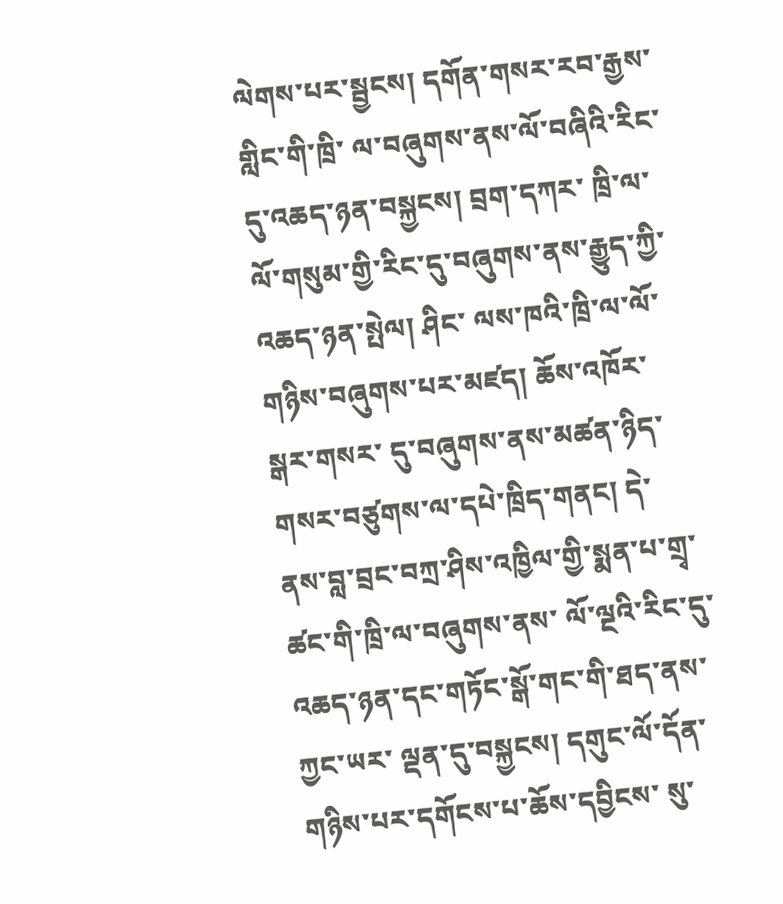ལེགས་པར་སྦྱངས། དགོན་གསར་རབ་རྒྱས་གླིང་གི་ཁྲི་ ལ་བཞུགས་ནས་ལོ་བཞིའི་རིང་དུ་འཆད་ཉན་བསྐྱངས། བྲག་དཀར་ ཁྲི་ལ་ལོ་གསུམ་གྱི་རིང་དུ་བཞུགས་ནས་རྒྱུད་ཀྱི་འཆད་ཉན་སྤེལ། ཤིང་ ལས་ཁའི་ཁྲི་ལ་ལོ་གཉིས་བཞུགས་པར་མཛད། ཆོས་འཁོར་སྒར་གསར་ དུ་བཞུགས་ནས་མཚན་ཉིད་གསར་བཙུགས་ལ་དཔེ་ཁྲིད་གནང། དེ་ ནས་བླ་བྲང་བཀྲ་ཤིས་འཁྱིལ་གྱི་སྨན་པ་གྲྭ་ཚང་གི་ཁྲི་ལ་བཞུགས་ནས་ ལོ་ལྔའི་རིང་དུ་འཆད་ཉན་དང་གཏོང་སྒོ་གང་གི་ཐད་ནས་ཀྱང་ཡར་ ལྡན་དུ་བསྐྱངས། དགུང་ལོ་དོན་གཉིས་པར་དགོངས་པ་ཆོས་དབྱིངས་ སུ་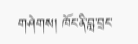གཤེགས། ཁོང་ནི་བླ་བྲང་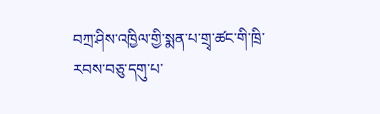བཀྲ་ཤིས་འཁྱིལ་གྱི་སྨན་པ་གྲྭ་ཚང་གི་ཁྲི་ རབས་བཅུ་དགུ་པ་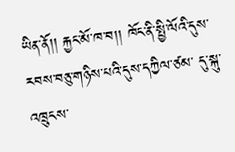ཡིན་ནོ།། རྐྱང་མོ་ཁ་བ།། ཁོང་ནི་སྤྱི་ལོའི་དུས་རབས་བཅུ་གཉིས་པའི་དུས་དཀྱིལ་ཙམ་ དུ་སྐུ་འཁྲུངས་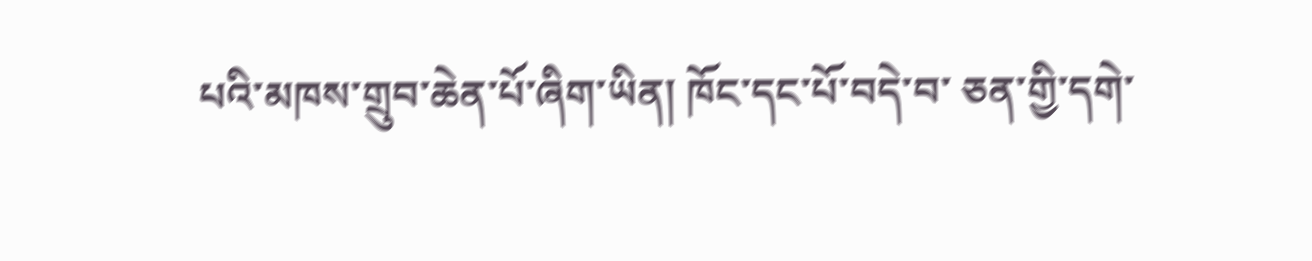པའི་མཁས་གྲུབ་ཆེན་པོ་ཞིག་ཡིན། ཁོང་དང་པོ་བདེ་བ་ ཅན་གྱི་དགེ་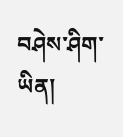བཤེས་ཤིག་ཡིན།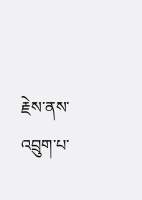རྗེས་ནས་འབྲུག་པ་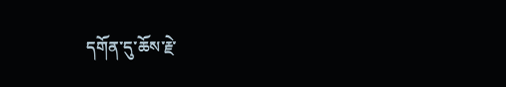དགོན་དུ་ཆོས་རྗེ་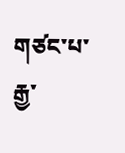གཙང་པ་རྒྱ་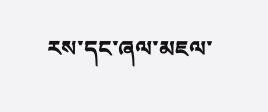རས་དང་ཞལ་མཇལ་